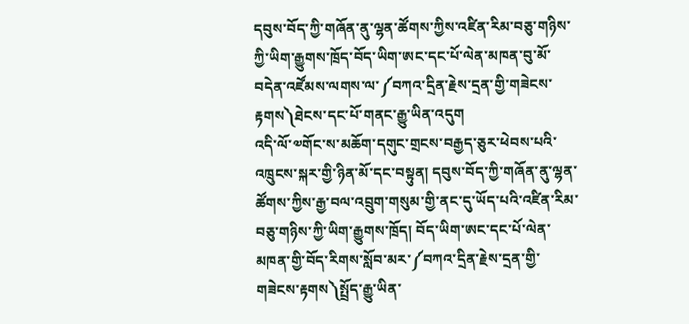དབུས་བོད་ཀྱི་གཞོན་ནུ་ལྷན་ཚོགས་ཀྱིས་འཛིན་རིམ་བཅུ་གཉིས་ཀྱི་ཡིག་རྒྱུགས་ཁྲོད་བོད་ཡིག་ཨང་དང་པོ་ལེན་མཁན་བུ་མོ་བདེན་འཛོམས་ལགས་ལ་༼བཀའ་དྲིན་རྗེས་དྲན་གྱི་གཟེངས་རྟགས༽ཐེངས་དང་པོ་གནང་རྒྱུ་ཡིན་འདུག
འདི་ལོ་༧གོང་ས་མཆོག་དགུང་གྲངས་བརྒྱད་ཅུར་ཕེབས་པའི་འཁྲུངས་སྐར་གྱི་ཉིན་མོ་དང་བསྟུན། དབུས་བོད་ཀྱི་གཞོན་ནུ་ལྷན་ཚོགས་ཀྱིས་རྒྱ་བལ་འབྲུག་གསུམ་གྱི་ནང་དུ་ཡོད་པའི་འཛིན་རིམ་བཅུ་གཉིས་ཀྱི་ཡིག་རྒྱུགས་ཁྲོད། བོད་ཡིག་ཨང་དང་པོ་ལེན་མཁན་གྱི་བོད་རིགས་སློབ་མར་༼བཀའ་དྲིན་རྗེས་དྲན་གྱི་གཟེངས་རྟགས༽སྤྲོད་རྒྱུ་ཡིན་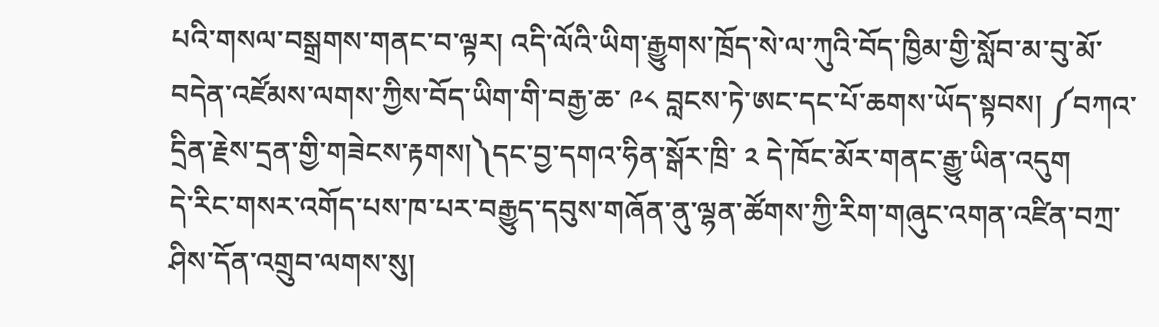པའི་གསལ་བསྒྲགས་གནང་བ་ལྟར། འདི་ལོའི་ཡིག་རྒྱུགས་ཁྲོད་སེ་ལ་ཀུའི་བོད་ཁྱིམ་གྱི་སློབ་མ་བུ་མོ་བདེན་འཛོམས་ལགས་ཀྱིས་བོད་ཡིག་གི་བརྒྱ་ཆ་ ༩༨ བླངས་ཏེ་ཨང་དང་པོ་ཆགས་ཡོད་སྟབས། ༼བཀའ་དྲིན་རྗེས་དྲན་གྱི་གཟེངས་རྟགས།༽དང་བྱ་དགའ་ཧིན་སྒོར་ཁྲི་ ༢ དེ་ཁོང་མོར་གནང་རྒྱུ་ཡིན་འདུག
དེ་རིང་གསར་འགོད་པས་ཁ་པར་བརྒྱུད་དབུས་གཞོན་ནུ་ལྷན་ཚོགས་ཀྱི་རིག་གཞུང་འགན་འཛིན་བཀྲ་ཤིས་དོན་འགྲུབ་ལགས་སུ།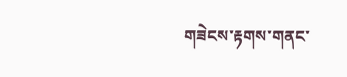གཟེངས་རྟགས་གནང་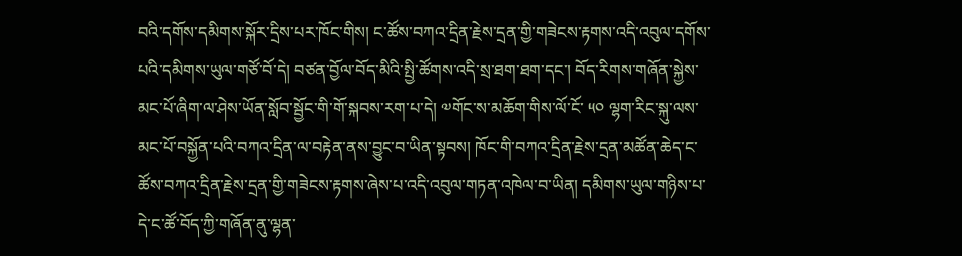བའི་དགོས་དམིགས་སྐོར་དྲིས་པར་ཁོང་གིས། ང་ཚོས་བཀའ་དྲིན་རྗེས་དྲན་གྱི་གཟེངས་རྟགས་འདི་འབུལ་དགོས་པའི་དམིགས་ཡུལ་གཙོ་བོ་དེ། བཙན་བྱོལ་བོད་མིའི་སྤྱི་ཚོགས་འདི་སྲ་ཐག་ཐག་དང་། བོད་རིགས་གཞོན་སྐྱེས་མང་པོ་ཞིག་ལ་ཤེས་ཡོན་སློབ་སྦྱོང་གི་གོ་སྐབས་རག་པ་དེ། ༧གོང་ས་མཆོག་གིས་ལོ་ངོ་ ༥༠ ལྷག་རིང་སྐུ་ལས་མང་པོ་བསྐྱོན་པའི་བཀའ་དྲིན་ལ་བརྟེན་ནས་བྱུང་བ་ཡིན་སྟབས། ཁོང་གི་བཀའ་དྲིན་རྗེས་དྲན་མཚོན་ཆེད་ང་ཚོས་བཀའ་དྲིན་རྗེས་དྲན་གྱི་གཟེངས་རྟགས་ཞེས་པ་འདི་འབུལ་གཏན་འཁེལ་བ་ཡིན། དམིགས་ཡུལ་གཉིས་པ་དེ་ང་ཚོ་བོད་ཀྱི་གཞོན་ནུ་ལྷན་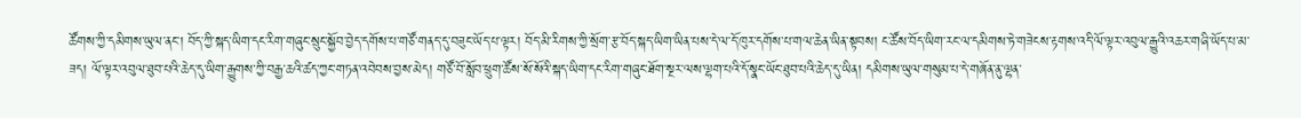ཚོགས་ཀྱི་དམིགས་ཡུལ་ནང་། བོད་ཀྱི་སྐད་ཡིག་དང་རིག་གཞུང་སྲུང་སྐྱོབ་བྱེད་དགོས་པ་གཙོ་གནད་དུ་བཟུང་ཡོད་པ་ལྟར། བོད་མི་རིགས་ཀྱི་སྲོག་རྩ་བོད་སྐད་ཡིག་ཡིན་པས་དེ་ལ་དོ་ཁུར་དགོས་པ་གལ་ཆེན་ཡིན་སྟབས། ང་ཚོས་བོད་ཡིག་རང་ལ་དམིགས་ཏེ་གཟེངས་རྟགས་འདི་ལོ་ལྟར་འབུལ་རྒྱུའི་འཆར་གཞི་ཡོད་པ་མ་ཟད། ལོ་ལྟར་འབུལ་ཐུབ་པའི་ཆེད་དུ་ཡིག་རྒྱུགས་ཀྱི་བརྒྱ་ཆའི་ཚད་ཀྱང་གཏན་འབེབས་བྱས་མེད། གཙོ་བོ་སློབ་ཕྲུག་ཚོས་སོ་སོའི་སྐད་ཡིག་དང་རིག་གཞུང་ཐོག་སྔར་ལས་ལྷག་པའི་དོ་སྣང་ཡོང་ཐུབ་པའི་ཆེད་དུ་ཡིན། དམིགས་ཡུལ་གསུམ་པ་དེ་གཞོན་ནུ་ལྷན་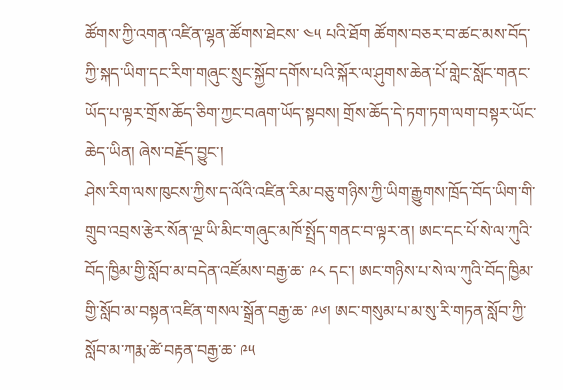ཚོགས་ཀྱི་འགན་འཛིན་ལྷན་ཚོགས་ཐེངས་ ༤༥ པའི་ཐོག ཚོགས་བཅར་བ་ཚང་མས་བོད་ཀྱི་སྐད་ཡིག་དང་རིག་གཞུང་སྲུང་སྐྱོབ་དགོས་པའི་སྐོར་ལ་ཤུགས་ཆེན་པོ་གླེང་སློང་གནང་ཡོད་པ་ལྟར་གྲོས་ཆོད་ཅིག་ཀྱང་བཞག་ཡོད་སྟབས། གྲོས་ཆོད་དེ་ཏག་ཏག་ལག་བསྟར་ཡོང་ཆེད་ཡིན། ཞེས་བརྗོད་བྱུང་།
ཤེས་རིག་ལས་ཁུངས་ཀྱིས་ད་ལོའི་འཛིན་རིམ་བཅུ་གཉིས་ཀྱི་ཡིག་རྒྱུགས་ཁྲོད་བོད་ཡིག་གི་གྲུབ་འབྲས་རྩེར་སོན་ལྔ་ཡི་མིང་གཞུང་མཁོ་སྤྲོད་གནང་བ་ལྟར་ན། ཨང་དང་པོ་སེ་ལ་ཀུའི་བོད་ཁྱིམ་གྱི་སློབ་མ་བདེན་འཛོམས་བརྒྱ་ཆ་ ༩༨ དང་། ཨང་གཉིས་པ་སེ་ལ་ཀུའི་བོད་ཁྱིམ་གྱི་སློབ་མ་བསྟན་འཛིན་གསལ་སྒྲོན་བརྒྱ་ཆ་ ༩༦། ཨང་གསུམ་པ་མ་སུ་རི་གཏན་སློབ་ཀྱི་སློབ་མ་ཀརྨ་ཚེ་བརྟན་བརྒྱ་ཆ་ ༩༥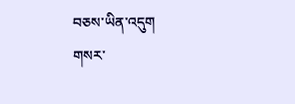བཅས་ཡིན་འདུག
གསར་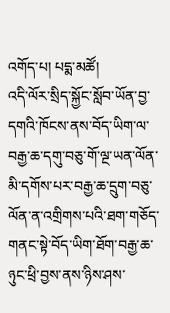འགོད་པ། པདྨ་མཚོ།
འདི་ལོར་སྲིད་སྐྱོང་སློབ་ཡོན་བྱ་དགའི་ཁོངས་ནས་བོད་ཡིག་ལ་བརྒྱ་ཆ་དགུ་བཅུ་གོ་ལྔ་ཡན་ལོན་མི་དགོས་པར་བརྒྱ་ཆ་དྲུག་བཅུ་ལོན་ན་འགྲིགས་པའི་ཐག་གཅོད་གནང་སྟེ་བོད་ཡིག་ཐོག་བརྒྱ་ཆ་ཉུང་ཕྲི་བྱས་ནས་ཉིས་ཤས་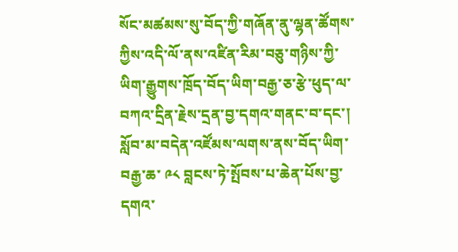སོང་མཚམས་སུ་བོད་ཀྱི་གཞོན་ནུ་ལྷན་ཚོགས་ཀྱིས་འདི་ལོ་ནས་འཛིན་རིམ་བཅུ་གཉིས་ཀྱི་ཡིག་རྒྱུགས་ཁྲོད་བོད་ཡིག་བརྒྱ་ཅ་རྩེ་ཕུད་ལ་བཀའ་དྲིན་རྗེས་དྲན་བྱ་དགའ་གནང་བ་དང་། སློབ་མ་བདེན་འཛོམས་ལགས་ནས་བོད་ཡིག་བརྒྱ་ཆ་ ༩༨ བླངས་ཏེ་སྤོབས་པ་ཆེན་པོས་བྱ་དགའ་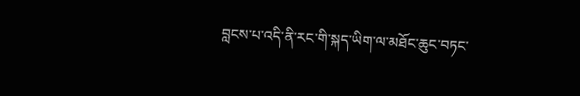བླངས་པ་འདི་ནི་རང་གི་སྐད་ཡིག་ལ་མཐོང་ཆུང་བཏང་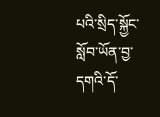པའི་སྲིད་སྐྱོང་སློབ་ཡོན་བྱ་དགའི་དོ་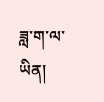ཟླ་ག་ལ་ཡིན།